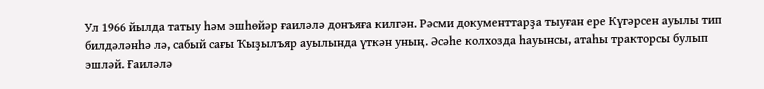Ул 1966 йылда татыу һәм эшһөйәр ғаиләлә донъяға килгән. Рәсми документтарҙа тыуған ере Күгәрсен ауылы тип билдәләнһә лә, сабый сағы Ҡыҙылъяр ауылында үткән уның. Әсәһе колхозда һауынсы, атаһы тракторсы булып эшләй. Ғаиләлә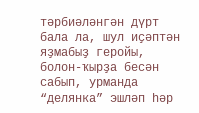тәрбиәләнгән дүрт бала ла, шул иҫәптән яҙмабыҙ геройы, болон-ҡырҙа бесән сабып, урманда “делянка” эшләп һәр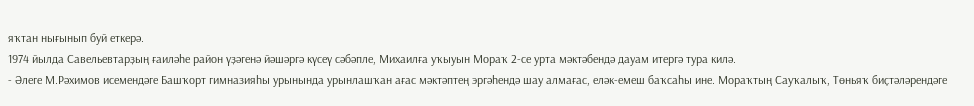яҡтан нығынып буй еткерә.
1974 йылда Савельевтарҙың ғаиләһе район үҙәгенә йәшәргә күсеү сәбәпле, Михаилға уҡыуын Мораҡ 2-се урта мәктәбендә дауам итергә тура килә.
- Әлеге М.Рәхимов исемендәге Башҡорт гимназияһы урынында урынлашҡан ағас мәктәптең эргәһендә шау алмағас, еләк-емеш баҡсаһы ине. Мораҡтың Сауҡалыҡ, Төньяҡ биҫтәләрендәге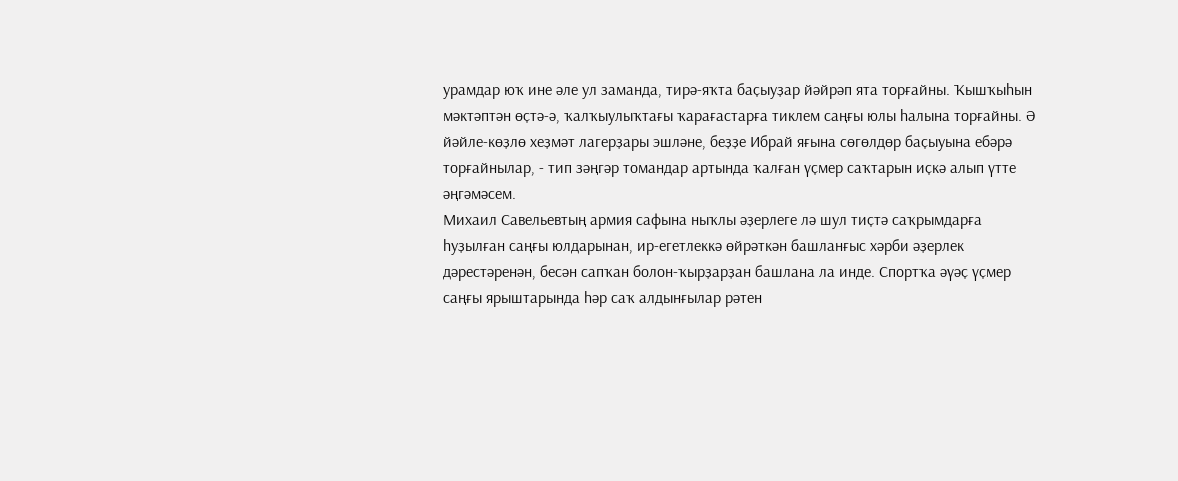урамдар юҡ ине әле ул заманда, тирә-яҡта баҫыуҙар йәйрәп ята торғайны. Ҡышҡыһын мәктәптән өҫтә-ә, ҡалҡыулыҡтағы ҡарағастарға тиклем саңғы юлы һалына торғайны. Ә йәйле-көҙлө хеҙмәт лагерҙары эшләне, беҙҙе Ибрай яғына сөгөлдөр баҫыуына ебәрә торғайнылар, - тип зәңгәр томандар артында ҡалған үҫмер саҡтарын иҫкә алып үтте әңгәмәсем.
Михаил Савельевтың армия сафына ныҡлы әҙерлеге лә шул тиҫтә саҡрымдарға һуҙылған саңғы юлдарынан, ир-егетлеккә өйрәткән башланғыс хәрби әҙерлек дәрестәренән, бесән сапҡан болон-ҡырҙарҙан башлана ла инде. Спортҡа әүәҫ үҫмер саңғы ярыштарында һәр саҡ алдынғылар рәтен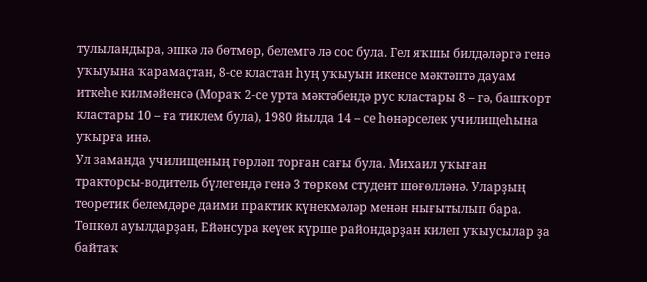тулыландыра, эшкә лә бөтмөр, белемгә лә сос була. Гел яҡшы билдәләргә генә уҡыуына ҡарамаҫтан, 8-се кластан һуң уҡыуын икенсе мәктәптә дауам иткеһе килмәйенсә (Мораҡ 2-се урта мәктәбендә рус кластары 8 – гә, башҡорт кластары 10 – ға тиклем була), 1980 йылда 14 – се һөнәрселек училищеһына уҡырға инә.
Ул заманда училищеның гөрләп торған сағы була. Михаил уҡыған тракторсы-водитель бүлегендә генә 3 төркөм студент шөғөлләнә. Уларҙың теоретик белемдәре даими практик күнекмәләр менән нығытылып бара. Төпкөл ауылдарҙан, Ейәнсура кеүек күрше райондарҙан килеп уҡыусылар ҙа байтаҡ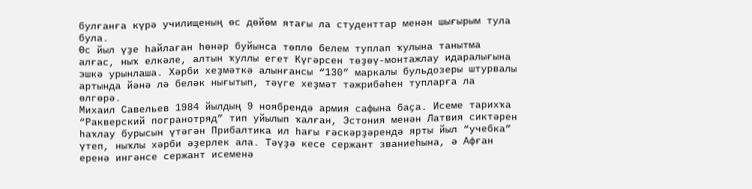булғанға күрә училищеның өс дөйөм ятағы ла студенттар менән шығырым тула була.
Өс йыл үҙе һайлаған һөнәр буйынса төплө белем туплап ҡулына танытма алғас, ныҡ елкәле, алтын ҡуллы егет Күгәрсен төҙөү-монтажлау идаралығына эшкә урынлаша. Хәрби хеҙмәткә алынғансы “130” маркалы бульдозеры штурвалы артында йәнә лә беләк нығытып, тәүге хеҙмәт тәжрибәһен тупларға ла өлгөрә.
Михаил Савельев 1984 йылдың 9 ноябрендә армия сафына баҫа. Исеме тарихҡа “Ракверский погранотряд” тип уйылып ҡалған, Эстония менән Латвия сиктәрен һаҡлау бурысын үтәгән Прибалтика ил һағы ғәскәрҙәрендә ярты йыл “учебка” үтеп, ныҡлы хәрби әҙерлек ала. Тәүҙә кесе сержант званиеһына, ә Афған еренә ингәнсе сержант исеменә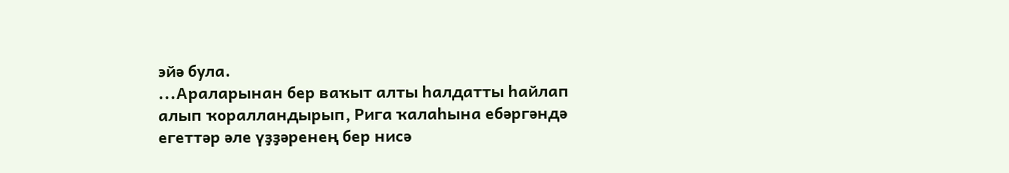эйә була.
...Араларынан бер ваҡыт алты һалдатты һайлап алып ҡоралландырып, Рига ҡалаһына ебәргәндә егеттәр әле үҙҙәренең бер нисә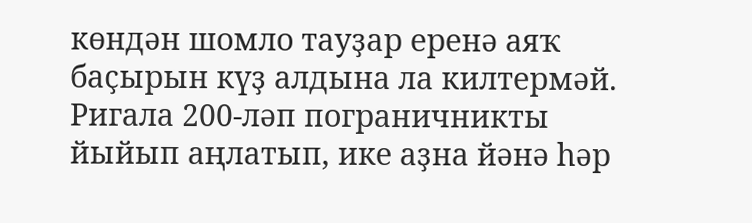көндән шомло тауҙар еренә аяҡ баҫырын күҙ алдына ла килтермәй. Ригала 200-ләп пограничникты йыйып аңлатып, ике аҙна йәнә һәр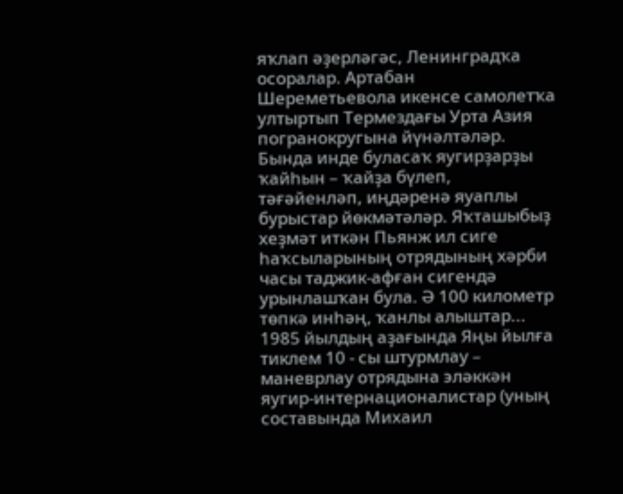яҡлап әҙерләгәс, Ленинградҡа осоралар. Артабан Шереметьевола икенсе самолетҡа ултыртып Термездағы Урта Азия погранокругына йүнәлтәләр. Бында инде буласаҡ яугирҙарҙы ҡайһын – ҡайҙа бүлеп, тәғәйенләп, иңдәренә яуаплы бурыстар йөкмәтәләр. Яҡташыбыҙ хеҙмәт иткән Пьянж ил сиге һаҡсыларының отрядының хәрби часы таджик-афған сигендә урынлашҡан була. Ә 100 километр төпкә инһәң, ҡанлы алыштар...
1985 йылдың аҙағында Яңы йылға тиклем 10 - сы штурмлау – маневрлау отрядына эләккән яугир-интернационалистар (уның составында Михаил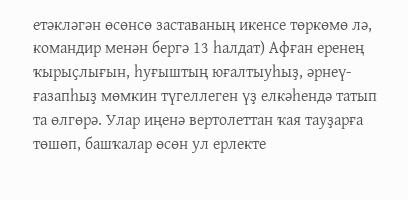етәкләгән өсөнсө заставаның икенсе төркөмө лә, командир менән бергә 13 һалдат) Афған еренең ҡырыҫлығын, һуғыштың юғалтыуһыҙ, әрнеү-ғазапһыҙ мөмкин түгеллеген үҙ елкәһендә татып та өлгөрә. Улар иңенә вертолеттан ҡая тауҙарға төшөп, башҡалар өсөн ул ерлекте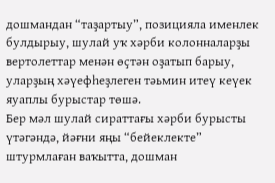дошмандан “таҙартыу”, позицияла именлек булдырыу, шулай уҡ хәрби колонналарҙы вертолеттар менән өҫтән оҙатып барыу, уларҙың хәүефһеҙлеген тәьмин итеү кеүек яуаплы бурыстар төшә.
Бер мәл шулай сираттағы хәрби бурысты үтәгәндә, йәғни яңы “бейеклекте” штурмлаған ваҡытта, дошман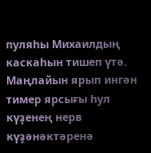пуляһы Михаилдың каскаһын тишеп үтә. Маңлайын ярып ингән тимер ярсығы һул күҙенең нерв күҙәнәктәренә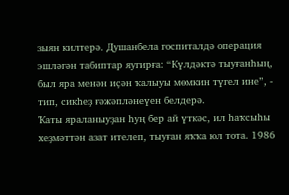зыян килтерә. Душанбела госпиталдә операция эшләгән табиптар яугирға: “Күлдәктә тыуғанһың, был яра менән иҫән ҡалыуы мөмкин түгел ине”, - тип, сикһеҙ ғәжәпләнеүен белдерә.
Ҡаты яраланыуҙан һуң бер ай үткәс, ил һаҡсыһы хеҙмәттән азат ителеп, тыуған яҡҡа юл тота. 1986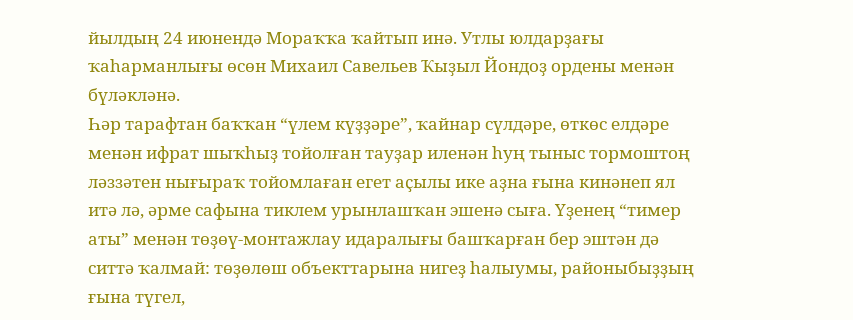йылдың 24 июнендә Мораҡҡа ҡайтып инә. Утлы юлдарҙағы ҡаһарманлығы өсөн Михаил Савельев Ҡыҙыл Йондоҙ ордены менән бүләкләнә.
Һәр тарафтан баҡҡан “үлем күҙҙәре”, ҡайнар сүлдәре, өткөс елдәре менән ифрат шыҡһыҙ тойолған тауҙар иленән һуң тыныс тормоштоң ләззәтен нығыраҡ тойомлаған егет аҫылы ике аҙна ғына кинәнеп ял итә лә, әрме сафына тиклем урынлашҡан эшенә сыға. Үҙенең “тимер аты” менән төҙөү-монтажлау идаралығы башҡарған бер эштән дә ситтә ҡалмай: төҙөлөш объекттарына нигеҙ һалыумы, районыбыҙҙың ғына түгел,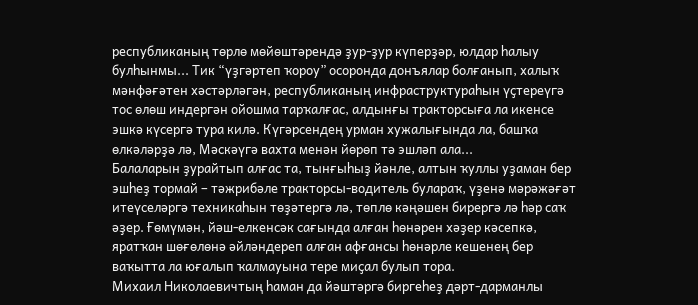республиканың төрлө мөйөштәрендә ҙур-ҙур күперҙәр, юлдар һалыу булһынмы... Тик “үҙгәртеп ҡороу” осоронда донъялар болғанып, халыҡ мәнфәғәтен хәстәрләгән, республиканың инфраструктураһын үҫтереүгә тос өлөш индергән ойошма тарҡалғас, алдынғы тракторсыға ла икенсе эшкә күсергә тура килә. Күгәрсендең урман хужалығында ла, башҡа өлкәләрҙә лә, Мәскәүгә вахта менән йөрөп тә эшләп ала...
Балаларын ҙурайтып алғас та, тынғыһыҙ йәнле, алтын ҡуллы уҙаман бер эшһеҙ тормай – тәжрибәле тракторсы-водитель булараҡ, үҙенә мәрәжәғәт итеүселәргә техникаһын төҙәтергә лә, төплө кәңәшен бирергә лә һәр саҡ әҙер. Ғөмүмән, йәш-елкенсәк сағында алған һөнәрен хәҙер кәсепкә, яратҡан шөғөлөнә әйләндереп алған афғансы һөнәрле кешенең бер ваҡытта ла юғалып ҡалмауына тере миҫал булып тора.
Михаил Николаевичтың һаман да йәштәргә биргеһеҙ дәрт-дарманлы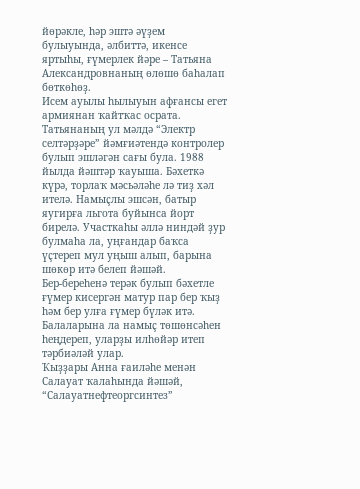йөрәкле, һәр эштә әүҙем булыуында, әлбиттә, икенсе яртыһы, ғүмерлек йәре – Татьяна Александровнаның өлөшө баһалап бөткөһөҙ.
Исем ауылы һылыуын афғансы егет армиянан ҡайтҡас осрата. Татьянаның ул мәлдә “Электр селтәрҙәре” йәмғиәтендә контролер булып эшләгән сағы була. 1988 йылда йәштәр ҡауыша. Бәхеткә күрә, торлаҡ мәсьәләһе лә тиҙ хәл ителә. Намыҫлы эшсән, батыр яугирға льгота буйынса йорт бирелә. Участкаһы әллә ниндәй ҙур булмаһа ла, уңғандар баҡса үҫтереп мул уңыш алып, барына шөкөр итә белеп йәшәй.
Бер-береһенә терәк булып бәхетле ғүмер кисергән матур пар бер ҡыҙ һәм бер улға ғүмер бүләк итә. Балаларына ла намыҫ төшөнсәһен һеңдереп, уларҙы илһөйәр итеп тәрбиәләй улар.
Ҡыҙҙары Анна ғаиләһе менән Салауат ҡалаһында йәшәй, “Салауатнефтеоргсинтез”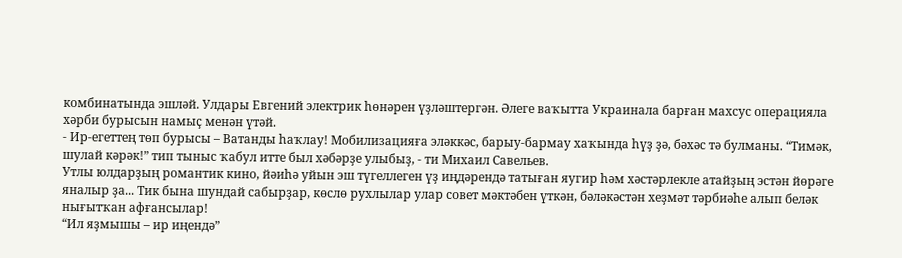комбинатында эшләй. Улдары Евгений электрик һөнәрен үҙләштергән. Әлеге ваҡытта Украинала барған махсус операцияла хәрби бурысын намыҫ менән үтәй.
- Ир-егеттең төп бурысы – Ватанды һаҡлау! Мобилизацияға эләккәс, барыу-бармау хаҡында һүҙ ҙә, бәхәс тә булманы. “Тимәк, шулай кәрәк!” тип тыныс ҡабул итте был хәбәрҙе улыбыҙ, - ти Михаил Савельев.
Утлы юлдарҙың романтик кино, йәиһә уйын эш түгеллеген үҙ иңдәрендә татыған яугир һәм хәстәрлекле атайҙың эстән йөрәге яналыр ҙа... Тик бына шундай сабырҙар, көслө рухлылар улар совет мәктәбен үткән, бәләкәстән хеҙмәт тәрбиәһе алып беләк нығытҡан афғансылар!
“Ил яҙмышы – ир иңендә”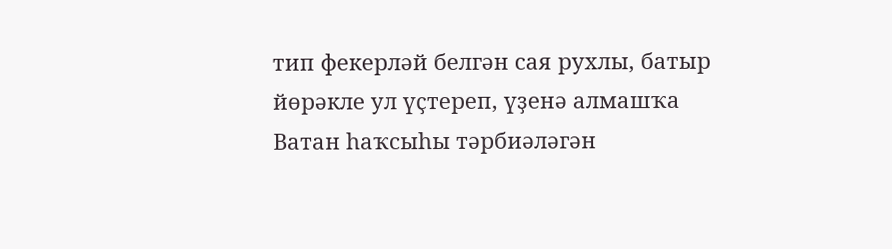тип фекерләй белгән сая рухлы, батыр йөрәкле ул үҫтереп, үҙенә алмашҡа Ватан һаҡсыһы тәрбиәләгән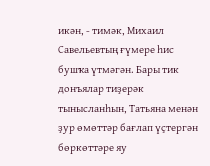икән, - тимәк, Михаил Савельевтың ғүмере һис бушҡа үтмәгән. Бары тик донъялар тиҙерәк тынысланһын, Татьяна менән ҙур өмөттәр бағлап үҫтергән бөркөттәре яу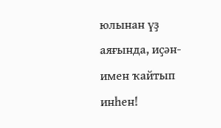юлынан үҙ аяғында, иҫән-имен ҡайтып инһен!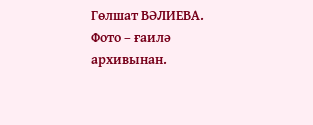Гөлшат ВӘЛИЕВА.
Фото – ғаилә архивынан.